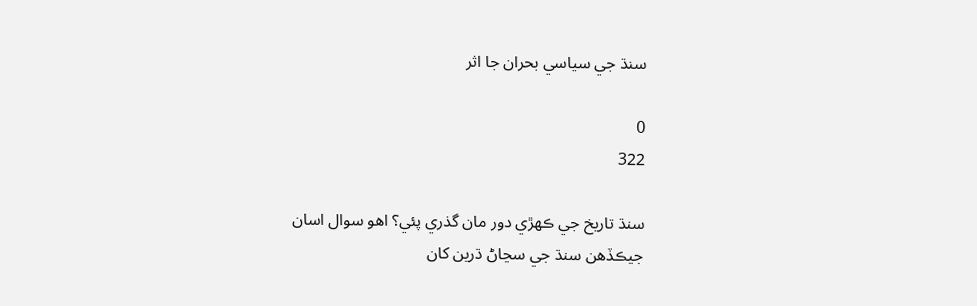سنڌ جي سياسي بحران جا اثر

0
322

سنڌ تاريخ جي ڪهڙي دور مان گذري پئي؟ اهو سوال اسان جيڪڏهن سنڌ جي سڃاڻ ڌرين کان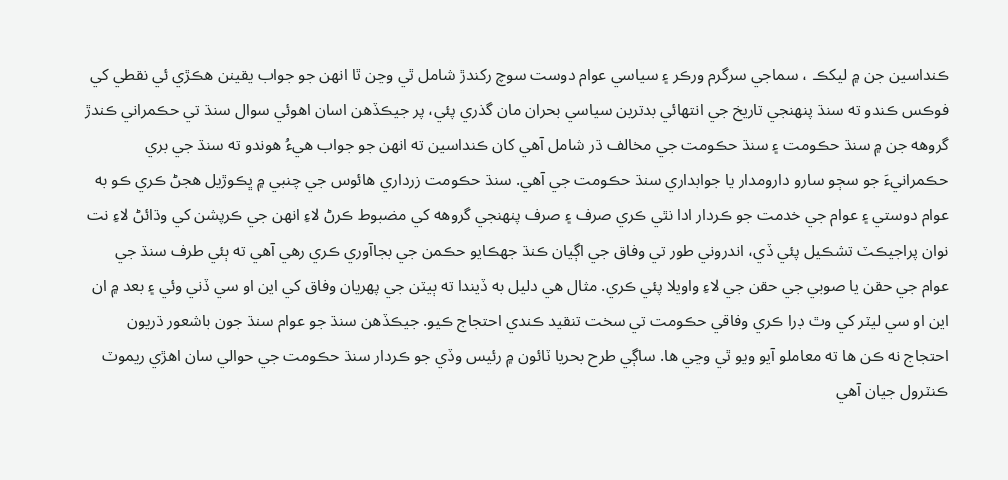ڪنداسين جن ۾ ليکڪ ، سماجي سرگرم ورڪر ۽ سياسي عوام دوست سوچ رکندڙ شامل ٿي وڃن ٿا انهن جو جواب يقينن هڪڙي ئي نقطي کي فوڪس ڪندو ته سنڌ پنهنجي تاريخ جي انتهائي بدترين سياسي بحران مان گذري پئي، پر جيڪڏهن اسان اهوئي سوال سنڌ تي حڪمراني ڪندڙ گروھه جن ۾ سنڌ حڪومت ۽ سنڌ حڪومت جي مخالف ڌر شامل آهي کان ڪنداسين ته انهن جو جواب هيءُ هوندو ته سنڌ جي بري حڪمرانيءَ جو سڄو سارو دارومدار يا جوابداري سنڌ حڪومت جي آهي. سنڌ حڪومت زرداري هائوس جي چنبي ۾ ڀڪوڙيل هجڻ ڪري ڪو به عوام دوستي ۽ عوام جي خدمت جو ڪردار ادا نٿي ڪري صرف ۽ صرف پنهنجي گروھه کي مضبوط ڪرڻ لاءِ انهن جي ڪرپشن کي وڌائڻ لاءِ نت نوان پراجيڪٽ تشڪيل پئي ڏي، اندروني طور تي وفاق جي اڳيان ڪنڌ جهڪايو حڪمن جي بجاآوري ڪري رهي آهي ته ٻئي طرف سنڌ جي عوام جي حقن يا صوبي جي حقن جي لاءِ واويلا پئي ڪري. مثال هي دليل به ڏيندا ته ٻيٽن جي پهريان وفاق کي اين او سي ڏني وئي ۽ بعد ۾ ان اين او سي ليٽر کي وٿ ڊرا ڪري وفاقي حڪومت تي سخت تنقيد ڪندي احتجاج ڪيو. جيڪڏهن سنڌ جو عوام سنڌ جون باشعور ڌريون احتجاج نه ڪن ها ته معاملو آيو ويو ٿي وڃي ها. ساڳي طرح بحريا ٽائون ۾ رئيس وڏي جو ڪردار سنڌ حڪومت جي حوالي سان اهڙي ريموٽ ڪنٽرول جيان آهي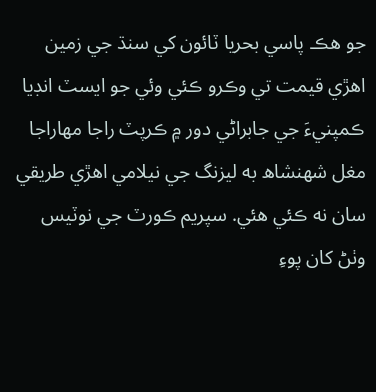جو هڪ پاسي بحريا ٽائون کي سنڌ جي زمين اهڙي قيمت تي وڪرو ڪئي وئي جو ايسٽ انڊيا ڪمپنيءَ جي جابراڻي دور ۾ ڪرپٽ راجا مهاراجا مغل شهنشاھ به ليزنگ جي نيلامي اهڙي طريقي سان نه ڪئي هئي. سپريم ڪورٽ جي نوٽيس وٺڻ کان پوءِ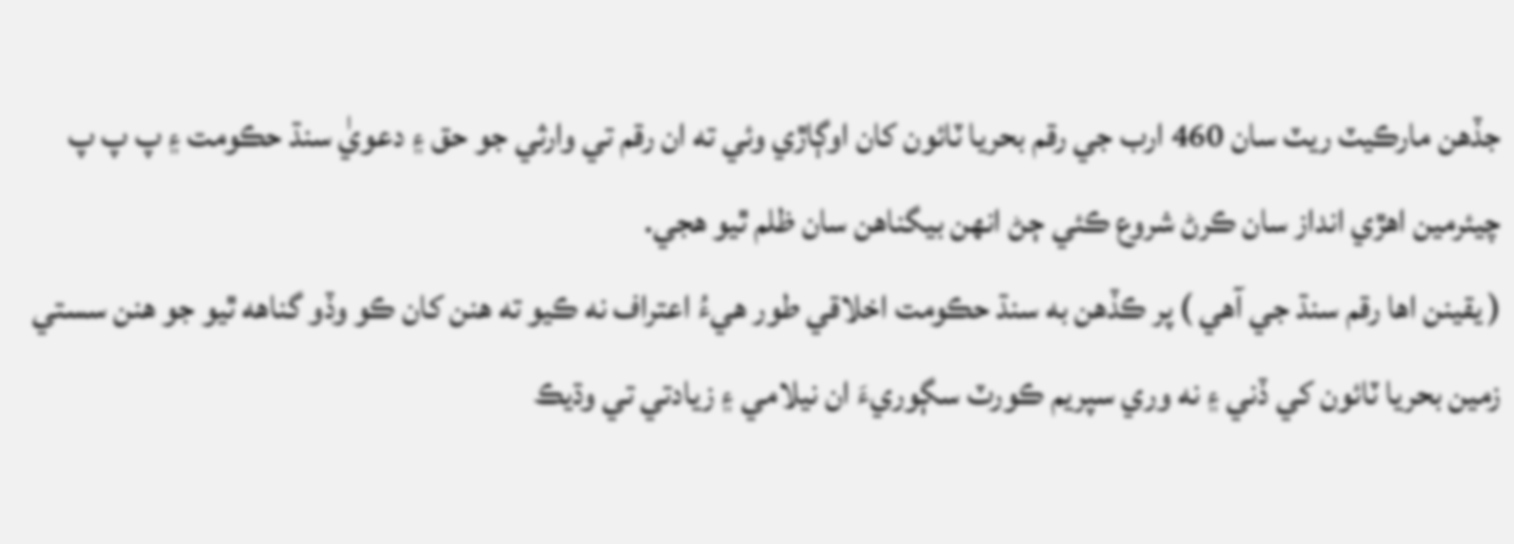جڏهن مارڪيٽ ريٽ سان 460 ارب جي رقم بحريا ٽائون کان اوڳاڙي وئي ته ان رقم تي وارثي جو حق ۽ دعويٰ سنڌ حڪومت ۽ پ پ پ چيئرمين اهڙي انداز سان ڪرڻ شروع ڪئي ڄڻ انهن بيگناهن سان ظلم ٿيو هجي.
( يقينن اها رقم سنڌ جي آهي ) پر ڪڏهن به سنڌ حڪومت اخلاقي طور هيءُ اعتراف نه ڪيو ته هنن کان ڪو وڏو گناھه ٿيو جو هنن سستي زمين بحريا ٽائون کي ڏني ۽ نه وري سپريم ڪورٽ سڳوريءَ ان نيلامي ۽ زيادتي تي وڌيڪ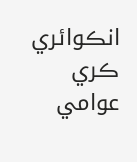انڪوائري ڪري عوامي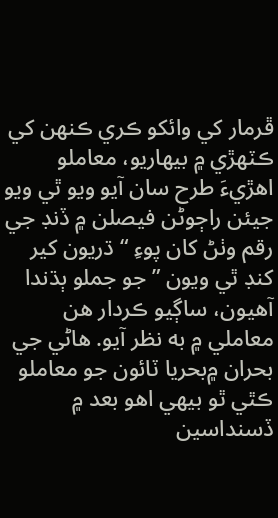ڦرمار کي وائکو ڪري ڪنهن کي ڪٽهڙي ۾ بيهاريو، معاملو اهڙيءَ طرح سان آيو ويو ٿي ويو جيئن راڄوڻن فيصلن ۾ ڏنڊ جي رقم وٺڻ کان پوءِ “ ڌريون کير کنڊ ٿي ويون ” جو جملو ٻڌندا آهيون، ساڳيو ڪردار هن معاملي ۾ به نظر آيو. هاڻي جي بحران ۾بحريا ٽائون جو معاملو ڪٿي ٿو بيهي اهو بعد ۾ ڏسنداسين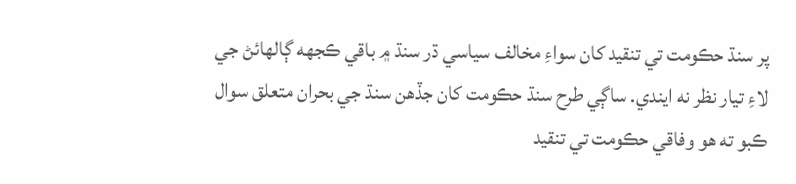پر سنڌ حڪومت تي تنقيد کان سواءِ مخالف سياسي ڌر سنڌ ۾ باقي ڪجھه ڳالهائڻ جي لاءِ تيار نظر نه ايندي. ساڳي طرح سنڌ حڪومت کان جڏهن سنڌ جي بحران متعلق سوال ڪبو ته هو وفاقي حڪومت تي تنقيد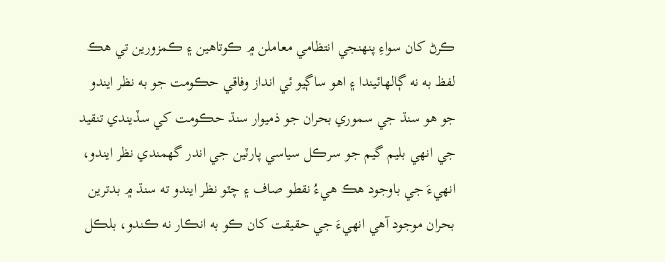ڪرڻ کان سواءِ پنهنجي انتظامي معاملن ۾ ڪوتاهين ۽ ڪمزورين تي هڪ لفظ به نه ڳالهائيندا ۽ اهو ساڳيو ئي انداز وفاقي حڪومت جو به نظر ايندو جو هو سنڌ جي سموري بحران جو ذميوار سنڌ حڪومت کي سڏيندي تنقيد جي انهي بليم گيم جو سرڪل سياسي پارٽين جي اندر گھمندي نظر ايندو، انهيءَ جي باوجود هڪ هيءُ نقطو صاف ۽ چٽو نظر ايندو ته سنڌ ۾ بدترين بحران موجود آهي انهيءَ جي حقيقت کان ڪو به انڪار نه ڪندو، بلڪل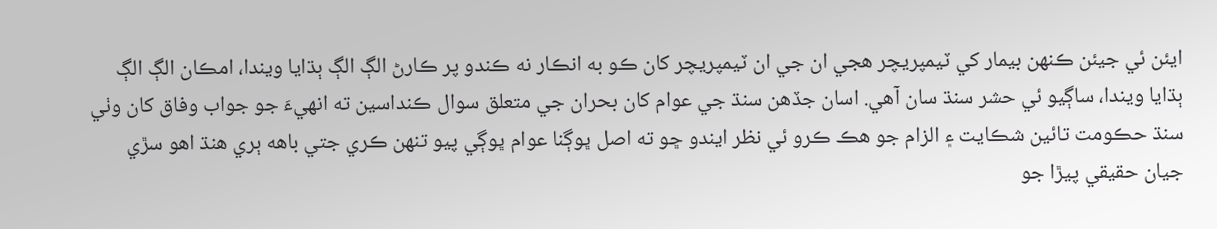ايئن ئي جيئن ڪنهن بيمار کي ٽيمپريچر هجي ان جي ان ٽيمپريچر کان ڪو به انڪار نه ڪندو پر ڪارڻ الڳ الڳ ٻڌايا ويندا، امڪان الڳ الڳ ٻڌايا ويندا، ساڳيو ئي حشر سنڌ سان آهي. اسان جڏهن سنڌ جي عوام کان بحران جي متعلق سوال ڪنداسين ته انهيءَ جو جواب وفاق کان وٺي سنڌ حڪومت تائين شڪايت ۽ الزام جو هڪ ڪرو ئي نظر ايندو ڇو ته اصل ڀوڳنا عوام ڀوڳي پيو تنهن ڪري جتي باھه ٻري هنڌ اهو سڙي جيان حقيقي پيڙا جو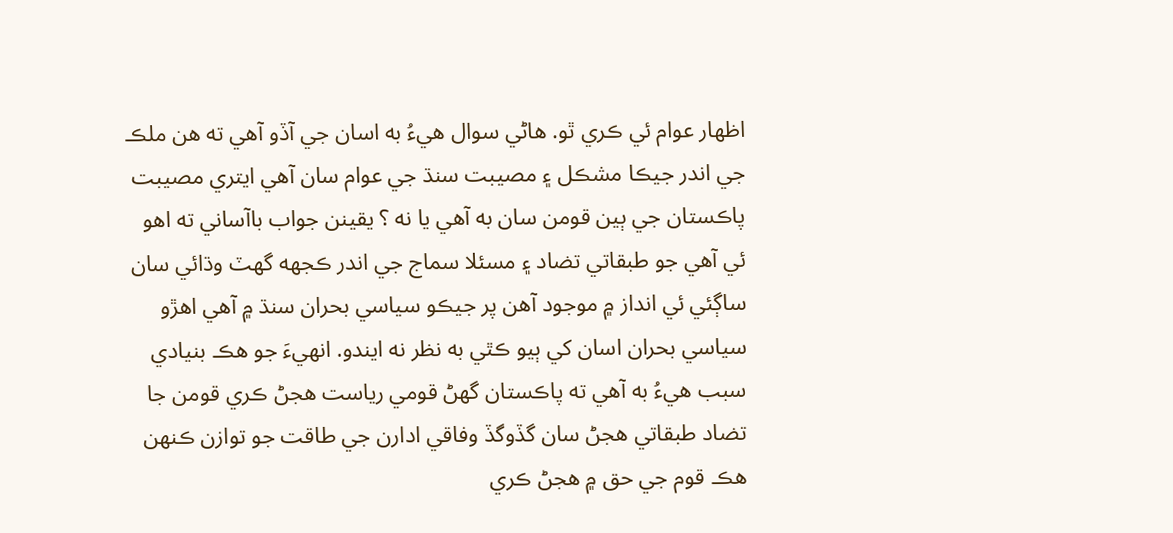اظهار عوام ئي ڪري ٿو. هاڻي سوال هيءُ به اسان جي آڏو آهي ته هن ملڪ جي اندر جيڪا مشڪل ۽ مصيبت سنڌ جي عوام سان آهي ايتري مصيبت پاڪستان جي ٻين قومن سان به آهي يا نه ؟ يقينن جواب باآساني ته اهو ئي آهي جو طبقاتي تضاد ۽ مسئلا سماج جي اندر ڪجھه گھٽ وڌائي سان ساڳئي ئي انداز ۾ موجود آهن پر جيڪو سياسي بحران سنڌ ۾ آهي اهڙو سياسي بحران اسان کي ٻيو ڪٿي به نظر نه ايندو. انهيءَ جو هڪ بنيادي سبب هيءُ به آهي ته پاڪستان گھڻ قومي رياست هجڻ ڪري قومن جا تضاد طبقاتي هجڻ سان گڏوگڏ وفاقي ادارن جي طاقت جو توازن ڪنهن هڪ قوم جي حق ۾ هجڻ ڪري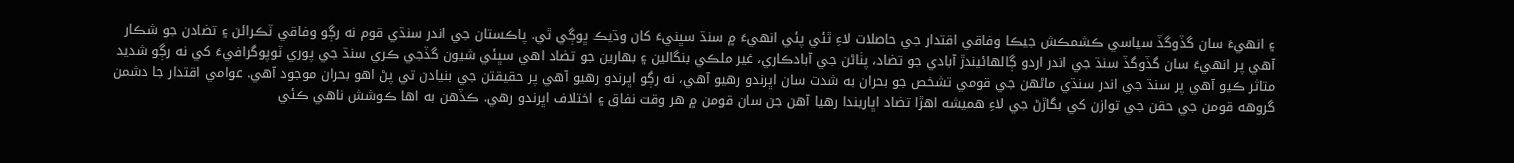۽ انهيءَ سان گڏوگڏ سياسي ڪشمڪش جيڪا وفاقي اقتدار جي حاصلات لاءِ ٿئي پئي انهيءَ ۾ سنڌ سڀنيءَ کان وڌيڪ ڀوڳي ٿي. پاڪستان جي اندر سنڌي قوم نه رڳو وفاقي ٽڪرائن ۽ تضادن جو شڪار آهي پر انهيءَ سان گڏوگڏ سنڌ جي اندر اردو ڳالهائيندڙ آبادي جو تضاد، پٺاڻن جي آبادڪاري، غير ملڪي بنگالين ۽ بهارين جو تضاد اهي سڀئي شيون گڏجي ڪري سنڌ جي پوري ٽوپوگرافيءَ کي نه رڳو شديد متاثر ڪيو آهي پر سنڌ جي اندر سنڌي ماڻهن جي قومي تشخص جو بحران به شدت سان اڀرندو رهيو آهي، نه رڳو اڀرندو رهيو آهي پر حقيقتن جي بنيادن تي پڻ اهو بحران موجود آهي. عوامي اقتدار جا دشمن گروھه قومن جي حقن جي توازن کي بگاڙڻ جي لاءِ هميشه اهڙا تضاد اڀاريندا رهيا آهن جن سان قومن ۾ هر وقت نفاق ۽ اختلاف اڀرندو رهي. ڪڏهن به اها ڪوشش ناهي ڪئي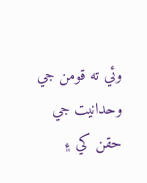وئي ته قومن جي وحدانيت جي حقن کي ۽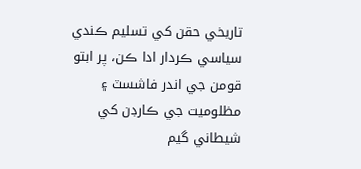تاريخي حقن کي تسليم ڪندي سياسي ڪردار ادا ڪن، پر ابتو قومن جي اندر فاشسٽ ۽ مظلوميت جي ڪارڊن کي شيطاني گيم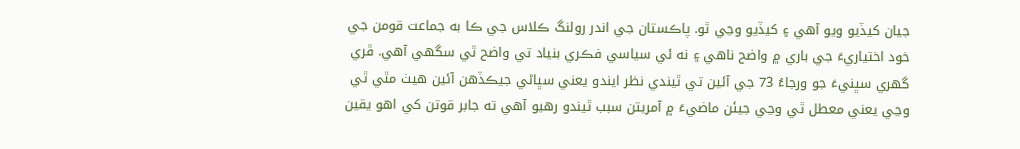جيان کيڏيو ويو آهي ۽ کيڏيو وڃي ٿو. پاڪستان جي اندر رولنگ ڪلاس جي ڪا به جماعت قومن جي خود اختياريءَ جي باري ۾ واضح ناهي ۽ نه ئي سياسي فڪري بنياد تي واضح ٿي سگهي آهي. ڦري گھري سڀنيءَ جو ورجاءُ 73 جي آئين تي ٿيندي نظر ايندو يعني سڀاڻي جيڪڏهن آئين هيٺ مٿي ٿي وڃي يعني معطل ٿي وڃي جيئن ماضيءَ ۾ آمريتن سبب ٿيندو رهيو آهي ته جابر قوتن کي اهو يقين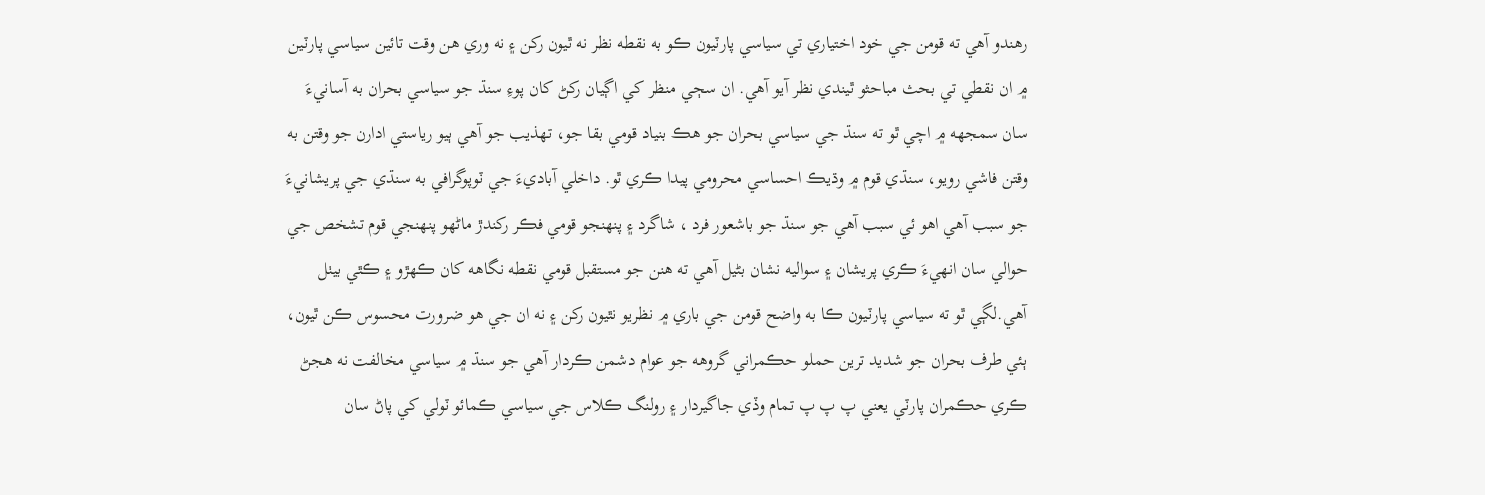رهندو آهي ته قومن جي خود اختياري تي سياسي پارٽيون ڪو به نقطه نظر نه ٿيون رکن ۽ نه وري هن وقت تائين سياسي پارٽين ۾ ان نقطي تي بحث مباحثو ٿيندي نظر آيو آهي. ان سڄي منظر کي اڳيان رکڻ کان پوءِ سنڌ جو سياسي بحران به آسانيءَ سان سمجھه ۾ اچي ٿو ته سنڌ جي سياسي بحران جو هڪ بنياد قومي بقا جو، تهذيب جو آهي ٻيو رياستي ادارن جو وقتن به وقتن فاشي رويو، سنڌي قوم ۾ وڌيڪ احساسي محرومي پيدا ڪري ٿو. داخلي آباديءَ جي ٽوپوگرافي به سنڌي جي پريشانيءَ جو سبب آهي اهو ئي سبب آهي جو سنڌ جو باشعور فرد ، شاگرد ۽ پنهنجو قومي فڪر رکندڙ ماڻهو پنهنجي قوم تشخص جي حوالي سان انهيءَ ڪري پريشان ۽ سواليه نشان بڻيل آهي ته هنن جو مستقبل قومي نقطه نگاھه کان ڪهڙو ۽ ڪٿي بيٺل آهي.لڳي ٿو ته سياسي پارٽيون ڪا به واضح قومن جي باري ۾ نظريو نٿيون رکن ۽ نه ان جي هو ضرورت محسوس ڪن ٿيون، ٻئي طرف بحران جو شديد ترين حملو حڪمراني گروھه جو عوام دشمن ڪردار آهي جو سنڌ ۾ سياسي مخالفت نه هجڻ ڪري حڪمران پارٽي يعني پ پ پ تمام وڏي جاگيردار ۽ رولنگ ڪلاس جي سياسي ڪمائو ٽولي کي پاڻ سان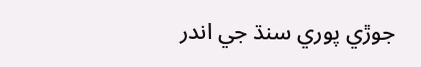جوڙي پوري سنڌ جي اندر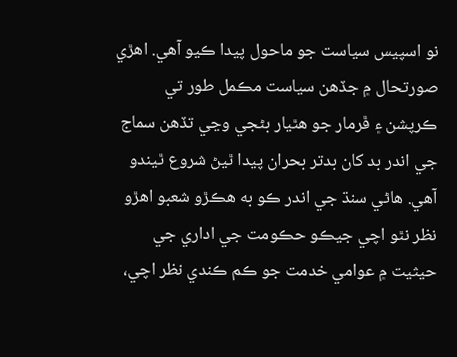نو اسپيس سياست جو ماحول پيدا ڪيو آهي. اهڙي صورتحال ۾ جڏهن سياست مڪمل طور تي ڪرپشن ۽ ڦرمار جو هٿيار بڻجي وڃي تڏهن سماج جي اندر بد کان بدتر بحران پيدا ٿيڻ شروع ٿيندو آهي. هاڻي سنڌ جي اندر ڪو به هڪڙو شعبو اهڙو نظر نٿو اچي جيڪو حڪومت جي اداري جي حيثيت ۾ عوامي خدمت جو ڪم ڪندي نظر اچي،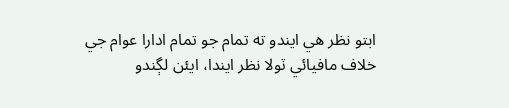ابتو نظر هي ايندو ته تمام جو تمام ادارا عوام جي خلاف مافيائي ٽولا نظر ايندا، ايئن لڳندو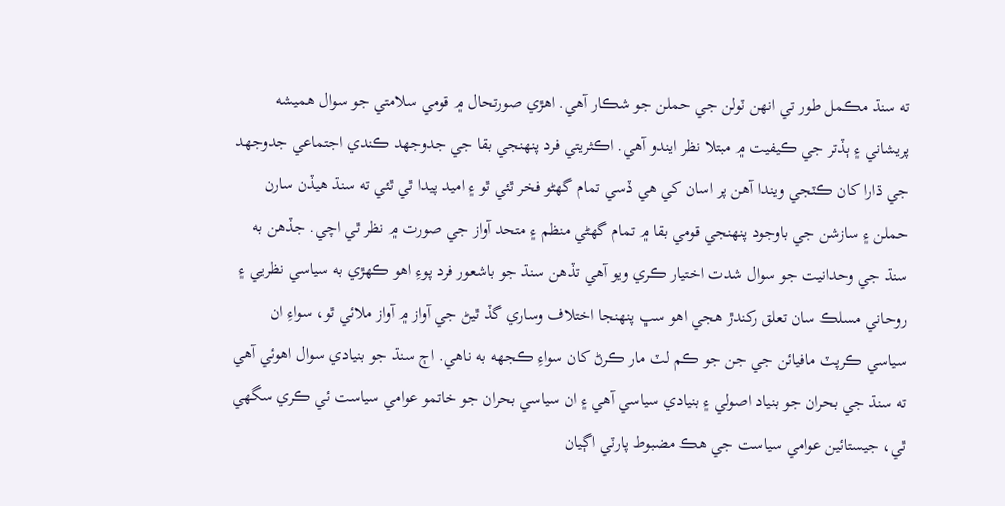ته سنڌ مڪمل طور تي انهن ٽولن جي حملن جو شڪار آهي. اهڙي صورتحال ۾ قومي سلامتي جو سوال هميشه پريشاني ۽ ٻڏتر جي ڪيفيت ۾ مبتلا نظر ايندو آهي. اڪثريتي فرد پنهنجي بقا جي جدوجهد ڪندي اجتماعي جدوجهد جي ڌارا کان ڪٽجي ويندا آهن پر اسان کي هي ڏسي تمام گھڻو فخر ٿئي ٿو ۽ اميد پيدا ٿي ٿئي ته سنڌ هيڏن سارن حملن ۽ سازشن جي باوجود پنهنجي قومي بقا ۾ تمام گھڻي منظم ۽ متحد آواز جي صورت ۾ نظر ٿي اچي. جڏهن به سنڌ جي وحدانيت جو سوال شدت اختيار ڪري ويو آهي تڏهن سنڌ جو باشعور فرد پوءِ اهو ڪهڙي به سياسي نظريي ۽ روحاني مسلڪ سان تعلق رکندڙ هجي اهو سڀ پنهنجا اختلاف وساري گڏ ٿيڻ جي آواز ۾ آواز ملائي ٿو، سواءِ ان سياسي ڪرپٽ مافيائن جي جن جو ڪم لٽ مار ڪرڻ کان سواءِ ڪجھه به ناهي. اڄ سنڌ جو بنيادي سوال اهوئي آهي ته سنڌ جي بحران جو بنياد اصولي ۽ بنيادي سياسي آهي ۽ ان سياسي بحران جو خاتمو عوامي سياست ئي ڪري سگھي ٿي، جيستائين عوامي سياست جي هڪ مضبوط پارٽي اڳيان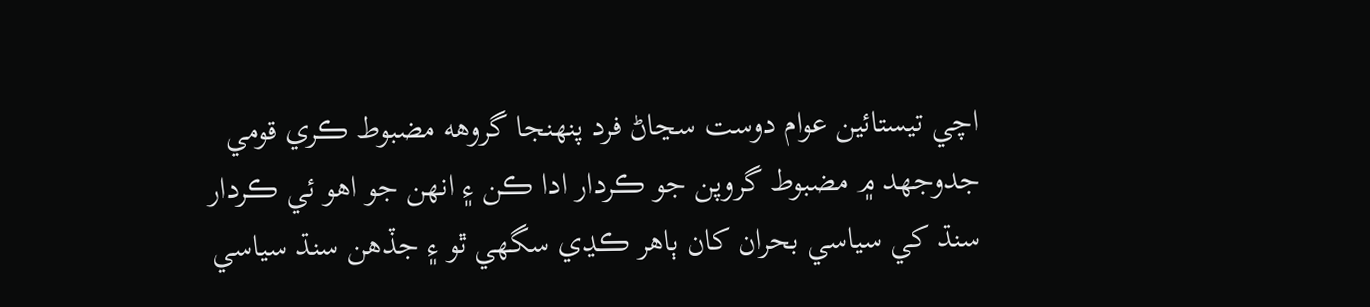اچي تيستائين عوام دوست سڃاڻ فرد پنهنجا گروھه مضبوط ڪري قومي جدوجهد ۾ مضبوط گروپن جو ڪردار ادا ڪن ۽ انهن جو اهو ئي ڪردار سنڌ کي سياسي بحران کان ٻاهر ڪڍي سگھي ٿو ۽ جڏهن سنڌ سياسي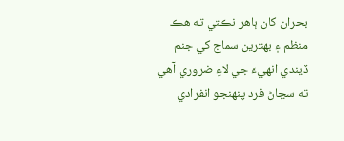بحران کان ٻاهر نڪتي ته هڪ منظم ۽ بهترين سماج کي جنم ڏيندي انهيءَ جي لاءِ ضروري آهي ته سڃاڻ فرد پنهنجو انفرادي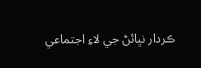ڪردار نڀائڻ جي لاءِ اجتماعي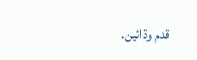قدم وڌائين.